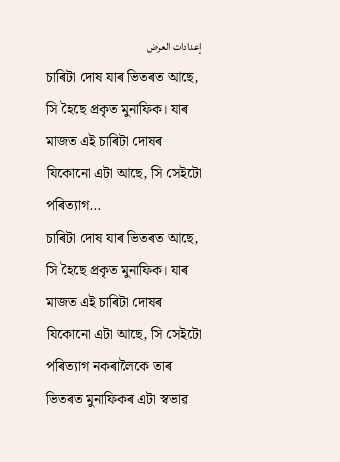إعدادات العرض
চাৰিটা দোষ যাৰ ভিতৰত আছে, সি হৈছে প্ৰকৃত মুনাফিক। যাৰ মাজত এই চাৰিটা দোষৰ যিকোনো এটা আছে, সি সেইটো পৰিত্যাগ…
চাৰিটা দোষ যাৰ ভিতৰত আছে, সি হৈছে প্ৰকৃত মুনাফিক। যাৰ মাজত এই চাৰিটা দোষৰ যিকোনো এটা আছে, সি সেইটো পৰিত্যাগ নকৰালৈকে তাৰ ভিতৰত মুনাফিকৰ এটা স্বভাৱ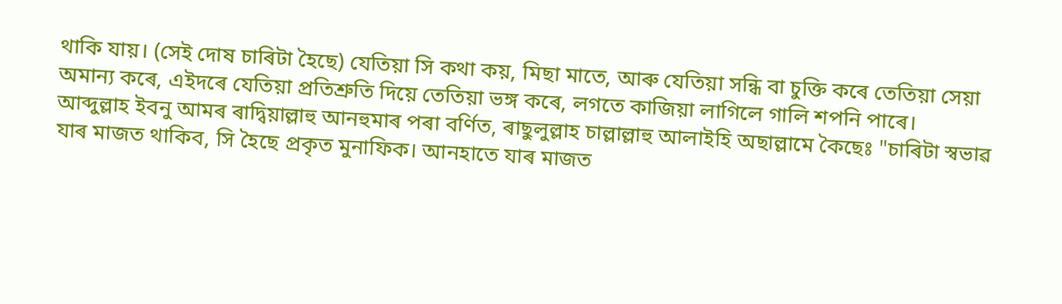থাকি যায়। (সেই দোষ চাৰিটা হৈছে) যেতিয়া সি কথা কয়, মিছা মাতে, আৰু যেতিয়া সন্ধি বা চুক্তি কৰে তেতিয়া সেয়া অমান্য কৰে, এইদৰে যেতিয়া প্ৰতিশ্ৰুতি দিয়ে তেতিয়া ভঙ্গ কৰে, লগতে কাজিয়া লাগিলে গালি শপনি পাৰে।
আব্দুল্লাহ ইবনু আমৰ ৰাদ্বিয়াল্লাহু আনহুমাৰ পৰা বৰ্ণিত, ৰাছুলুল্লাহ চাল্লাল্লাহু আলাইহি অছাল্লামে কৈছেঃ "চাৰিটা স্বভাৱ যাৰ মাজত থাকিব, সি হৈছে প্ৰকৃত মুনাফিক। আনহাতে যাৰ মাজত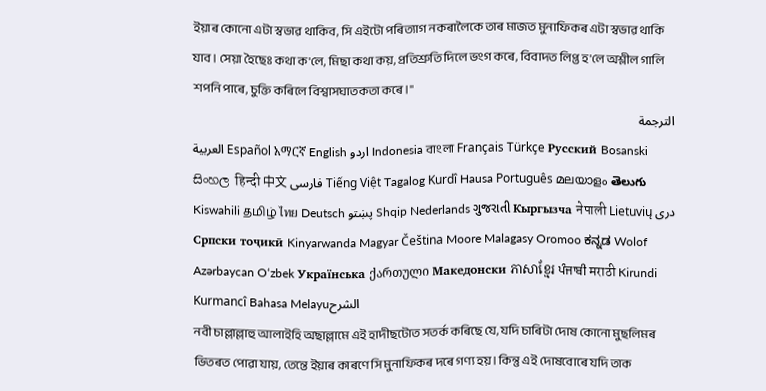ইয়াৰ কোনো এটা স্বভাৱ থাকিব, সি এইটো পৰিত্যাগ নকৰালৈকে তাৰ মাজত মুনাফিকৰ এটা স্বভাৱ থাকি যাব। সেয়া হৈছেঃ কথা ক'লে, মিছা কথা কয়, প্ৰতিশ্ৰুতি দিলে ভংগ কৰে, বিবাদত লিপ্ত হ'লে অশ্লীল গালি শপনি পাৰে, চুক্তি কৰিলে বিশ্বাসঘাতকতা কৰে।"
الترجمة
العربية Español አማርኛ English اردو Indonesia বাংলা Français Türkçe Русский Bosanski සිංහල हिन्दी 中文 فارسی Tiếng Việt Tagalog Kurdî Hausa Português മലയാളം తెలుగు Kiswahili தமிழ் ไทย Deutsch پښتو Shqip Nederlands ગુજરાતી Кыргызча नेपाली Lietuvių دری Српски тоҷикӣ Kinyarwanda Magyar Čeština Moore Malagasy Oromoo ಕನ್ನಡ Wolof Azərbaycan O‘zbek Українська ქართული Македонски ភាសាខ្មែរ ਪੰਜਾਬੀ मराठी Kirundi Kurmancî Bahasa Melayuالشرح
নবী চাল্লাল্লাহু আলাইহি অছাল্লামে এই হাদীছটোত সতৰ্ক কৰিছে যে, যদি চাৰিটা দোষ কোনো মুছলিমৰ ভিতৰত পোৱা যায়, তেন্তে ইয়াৰ কাৰণে সি মুনাফিকৰ দৰে গণ্য হয়। কিন্তু এই দোষবোৰে যদি তাক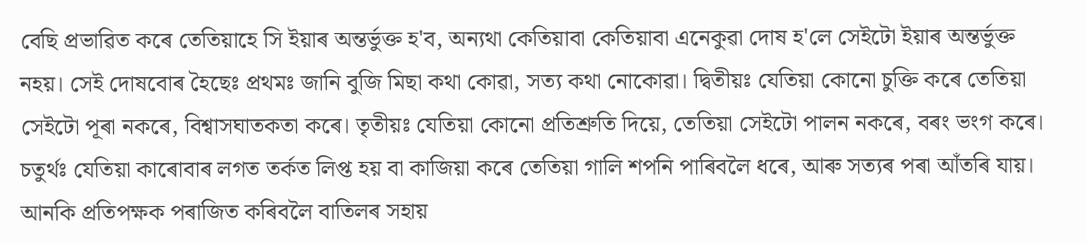বেছি প্ৰভাৱিত কৰে তেতিয়াহে সি ইয়াৰ অন্তৰ্ভুক্ত হ'ব, অন্যথা কেতিয়াবা কেতিয়াবা এনেকুৱা দোষ হ'লে সেইটো ইয়াৰ অন্তৰ্ভুক্ত নহয়। সেই দোষবোৰ হৈছেঃ প্ৰথমঃ জানি বুজি মিছা কথা কোৱা, সত্য কথা নোকোৱা। দ্বিতীয়ঃ যেতিয়া কোনো চুক্তি কৰে তেতিয়া সেইটো পূৰা নকৰে, বিশ্বাসঘাতকতা কৰে। তৃতীয়ঃ যেতিয়া কোনো প্ৰতিশ্ৰুতি দিয়ে, তেতিয়া সেইটো পালন নকৰে, বৰং ভংগ কৰে। চতুৰ্থঃ যেতিয়া কাৰোবাৰ লগত তৰ্কত লিপ্ত হয় বা কাজিয়া কৰে তেতিয়া গালি শপনি পাৰিবলৈ ধৰে, আৰু সত্যৰ পৰা আঁতৰি যায়। আনকি প্ৰতিপক্ষক পৰাজিত কৰিবলৈ বাতিলৰ সহায়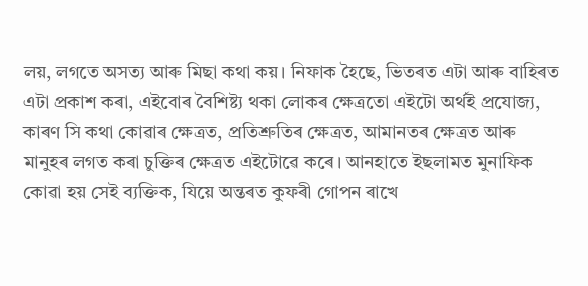লয়, লগতে অসত্য আৰু মিছা কথা কয়। নিফাক হৈছে, ভিতৰত এটা আৰু বাহিৰত এটা প্ৰকাশ কৰা, এইবোৰ বৈশিষ্ট্য থকা লোকৰ ক্ষেত্ৰতো এইটো অৰ্থই প্ৰযোজ্য, কাৰণ সি কথা কোৱাৰ ক্ষেত্ৰত, প্ৰতিশ্ৰুতিৰ ক্ষেত্ৰত, আমানতৰ ক্ষেত্ৰত আৰু মানুহৰ লগত কৰা চুক্তিৰ ক্ষেত্ৰত এইটোৱে কৰে। আনহাতে ইছলামত মুনাফিক কোৱা হয় সেই ব্যক্তিক, যিয়ে অন্তৰত কুফৰী গোপন ৰাখে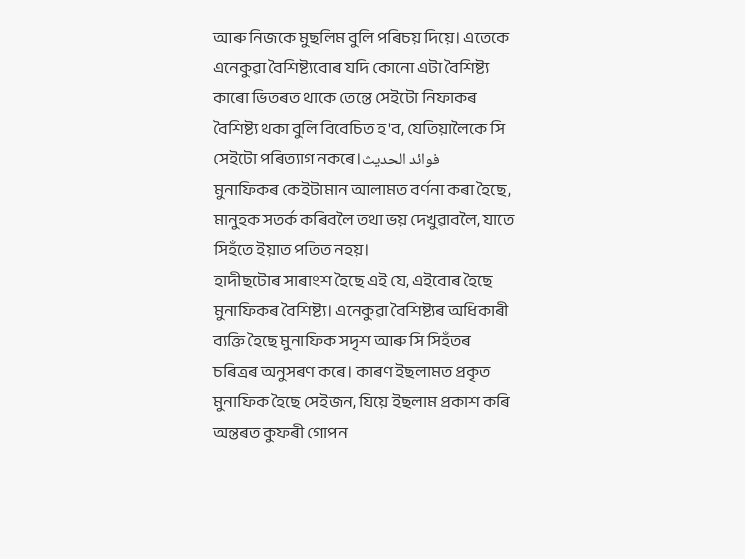আৰু নিজকে মুছলিম বুলি পৰিচয় দিয়ে। এতেকে এনেকুৱা বৈশিষ্ট্যবোৰ যদি কোনো এটা বৈশিষ্ট্য কাৰো ভিতৰত থাকে তেন্তে সেইটো নিফাকৰ বৈশিষ্ট্য থকা বুলি বিবেচিত হ'ব, যেতিয়ালৈকে সি সেইটো পৰিত্যাগ নকৰে।فوائد الحديث
মুনাফিকৰ কেইটামান আলামত বৰ্ণনা কৰা হৈছে, মানুহক সতৰ্ক কৰিবলৈ তথা ভয় দেখুৱাবলৈ, যাতে সিহঁতে ইয়াত পতিত নহয়।
হাদীছটোৰ সাৰাংশ হৈছে এই যে, এইবোৰ হৈছে মুনাফিকৰ বৈশিষ্ট্য। এনেকুৱা বৈশিষ্ট্যৰ অধিকাৰী ব্যক্তি হৈছে মুনাফিক সদৃশ আৰু সি সিহঁতৰ চৰিত্ৰৰ অনুসৰণ কৰে। কাৰণ ইছলামত প্ৰকৃত মুনাফিক হৈছে সেইজন, যিয়ে ইছলাম প্ৰকাশ কৰি অন্তৰত কুফৰী গোপন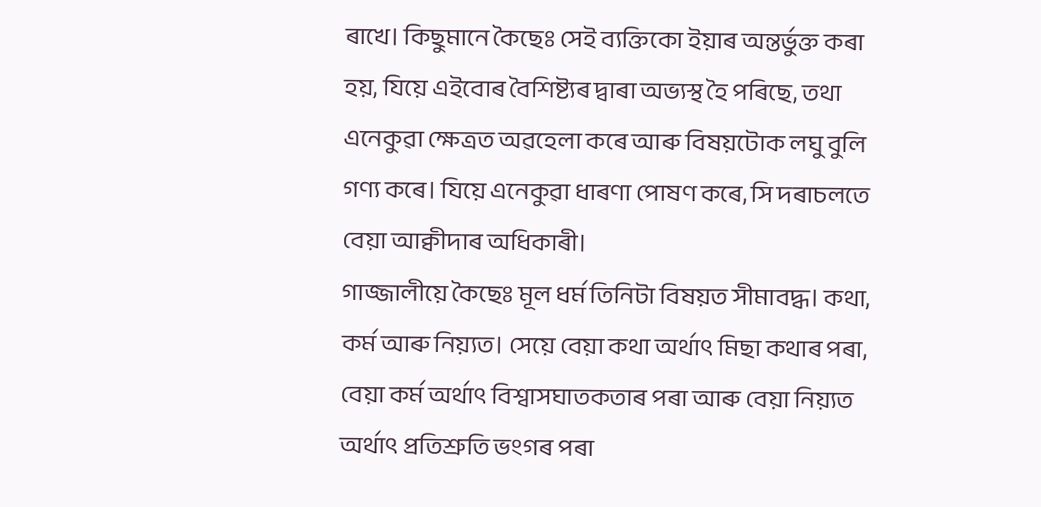ৰাখে। কিছুমানে কৈছেঃ সেই ব্যক্তিকো ইয়াৰ অন্তৰ্ভুক্ত কৰা হয়, যিয়ে এইবোৰ বৈশিষ্ট্যৰ দ্বাৰা অভ্যস্থ হৈ পৰিছে, তথা এনেকুৱা ক্ষেত্ৰত অৱহেলা কৰে আৰু বিষয়টোক লঘু বুলি গণ্য কৰে। যিয়ে এনেকুৱা ধাৰণা পোষণ কৰে, সি দৰাচলতে বেয়া আক্বীদাৰ অধিকাৰী।
গাজ্জালীয়ে কৈছেঃ মূল ধৰ্ম তিনিটা বিষয়ত সীমাবদ্ধ। কথা, কৰ্ম আৰু নিয়্যত। সেয়ে বেয়া কথা অৰ্থাৎ মিছা কথাৰ পৰা, বেয়া কৰ্ম অৰ্থাৎ বিশ্বাসঘাতকতাৰ পৰা আৰু বেয়া নিয়্যত অৰ্থাৎ প্ৰতিশ্ৰুতি ভংগৰ পৰা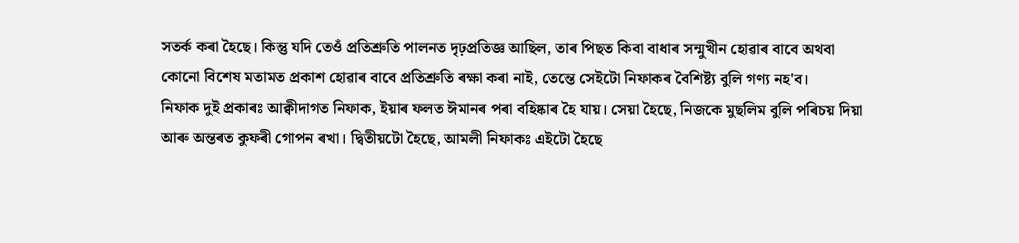সতৰ্ক কৰা হৈছে। কিন্তু যদি তেওঁ প্ৰতিশ্ৰুতি পালনত দৃঢ়প্ৰতিজ্ঞ আছিল, তাৰ পিছত কিবা বাধাৰ সন্মুখীন হোৱাৰ বাবে অথবা কোনো বিশেষ মতামত প্ৰকাশ হোৱাৰ বাবে প্ৰতিশ্ৰুতি ৰক্ষা কৰা নাই, তেন্তে সেইটো নিফাকৰ বৈশিষ্ট্য বুলি গণ্য নহ'ব।
নিফাক দুই প্ৰকাৰঃ আক্বীদাগত নিফাক, ইয়াৰ ফলত ঈমানৰ পৰা বহিষ্কাৰ হৈ যায়। সেয়া হৈছে, নিজকে মুছলিম বুলি পৰিচয় দিয়া আৰু অন্তৰত কুফৰী গোপন ৰখা। দ্বিতীয়টো হৈছে, আমলী নিফাকঃ এইটো হৈছে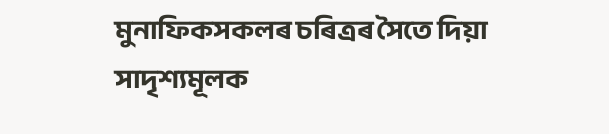মুনাফিকসকলৰ চৰিত্ৰৰ সৈতে দিয়া সাদৃশ্যমূলক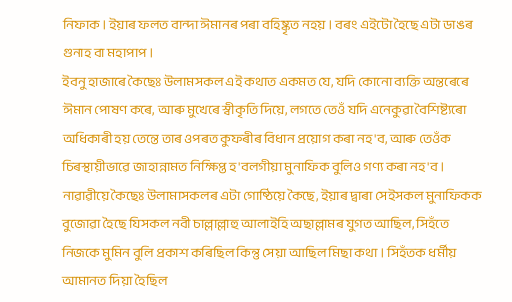নিফাক। ইয়াৰ ফলত বান্দা ঈমানৰ পৰা বহিষ্কৃত নহয়। বৰং এইটো হৈছে এটা ডাঙৰ গুনাহ বা মহাপাপ।
ইবনু হাজাৰে কৈছেঃ উলামসকল এই কথাত একমত যে, যদি কোনো ব্যক্তি অন্তৰেৰে ঈমান পোষণ কৰে, আৰু মুখেৰে স্বীকৃতি দিয়ে, লগতে তেওঁ যদি এনেকুৱা বৈশিষ্ট্যৰো অধিকাৰী হয় তেন্তে তাৰ ওপৰত কুফৰীৰ বিধান প্ৰয়োগ কৰা নহ'ব, আৰু তেওঁক চিৰস্থায়ীভাৱে জাহান্নামত নিক্ষিপ্ত হ'বলগীয়া মুনাফিক বুলিও গণ্য কৰা নহ'ব।
নাৱাৱীয়ে কৈছেঃ উলামাসকলৰ এটা গোষ্ঠিয়ে কৈছে, ইয়াৰ দ্বাৰা সেইসকল মুনাফিকক বুজোৱা হৈছে যিসকল নবী চাল্লাল্লাহু আলাইহি অছাল্লামৰ যুগত আছিল, সিহঁতে নিজকে মুমিন বুলি প্ৰকাশ কৰিছিল কিন্তু সেয়া আছিল মিছা কথা। সিহঁতক ধৰ্মীয় আমানত দিয়া হৈছিল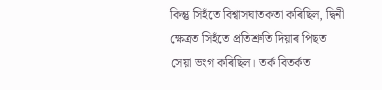কিন্তু সিহঁতে বিশ্বাসঘাতকতা কৰিছিল, দ্বিনী ক্ষেত্ৰত সিহঁতে প্ৰতিশ্ৰুতি দিয়াৰ পিছত সেয়া ভংগ কৰিছিল। তৰ্ক বিতৰ্কত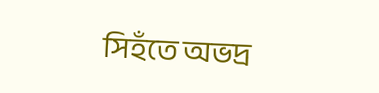সিহঁতে অভদ্ৰ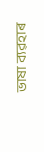ভাষা ব্যৱহাৰ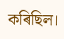কৰিছিল।